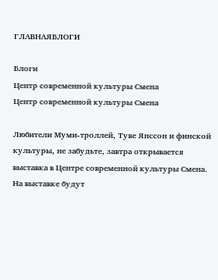ГЛАВНАЯБЛОГИ

Блоги
Центр современной культуры Смена
Центр современной культуры Смена

Любители Муми-троллей, Туве Янссон и финской культуры, не забудьте, завтра открывается выставка в Центре современной культуры Смена.
На выставке будут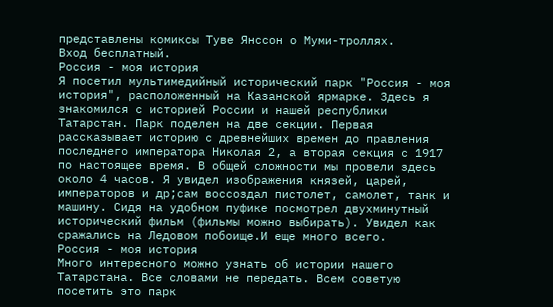представлены комиксы Туве Янссон о Муми-троллях.
Вход бесплатный.
Россия - моя история
Я посетил мультимедийный исторический парк "Россия - моя история", расположенный на Казанской ярмарке. Здесь я знакомился с историей России и нашей республики Татарстан. Парк поделен на две секции. Первая рассказывает историю с древнейших времен до правления последнего императора Николая 2, а вторая секция с 1917 по настоящее время. В общей сложности мы провели здесь около 4 часов. Я увидел изображения князей, царей, императоров и др;сам воссоздал пистолет, самолет, танк и машину. Сидя на удобном пуфике посмотрел двухминутный исторический фильм (фильмы можно выбирать). Увидел как сражались на Ледовом побоище.И еще много всего.
Россия - моя история
Много интересного можно узнать об истории нашего Татарстана. Все словами не передать. Всем советую посетить это парк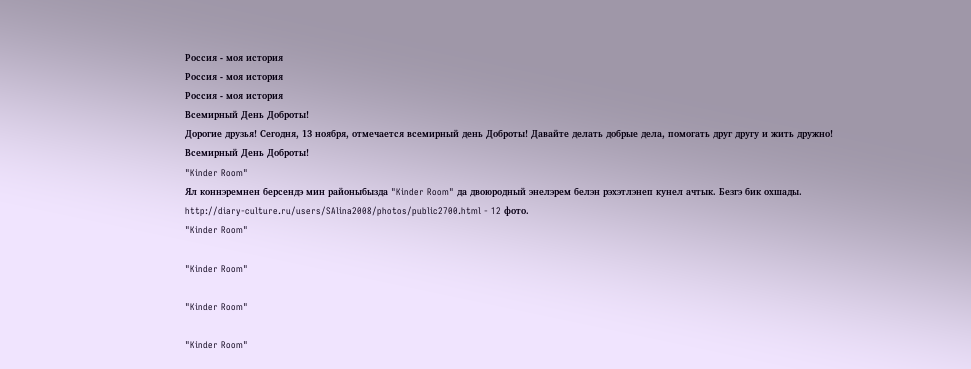Россия - моя история
Россия - моя история
Россия - моя история
Всемирный День Доброты!
Дорогие друзья! Сегодня, 13 ноября, отмечается всемирный день Доброты! Давайте делать добрые дела, помогать друг другу и жить дружно!
Всемирный День Доброты!
"Kinder Room"
Ял коннэремнен берсендэ мин районыбызда "Kinder Room" да двоюродный энелэрем белэн рэхэтлэнеп кунел ачтык. Безгэ бик охшады.
http://diary-culture.ru/users/SAlina2008/photos/public2700.html - 12 фото.
"Kinder Room"

"Kinder Room"

"Kinder Room"

"Kinder Room"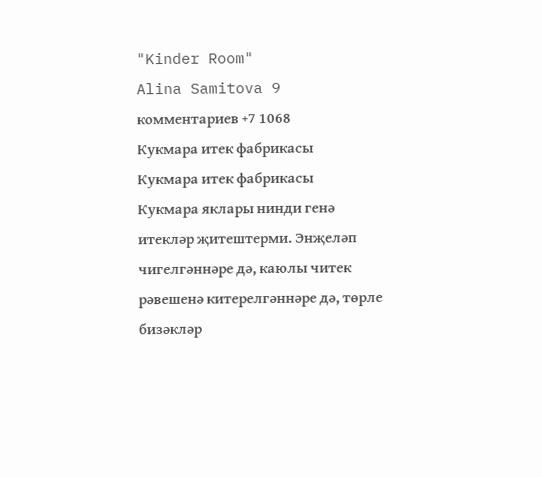"Kinder Room"
Alina Samitova 9 комментариев +7 1068
Кукмара итек фабрикасы
Кукмара итек фабрикасы
Кукмара яклары нинди генә итекләр җитештерми. Энҗеләп чигелгәннәре дә, каюлы читек рәвешенә китерелгәннәре дә, төрле бизәкләр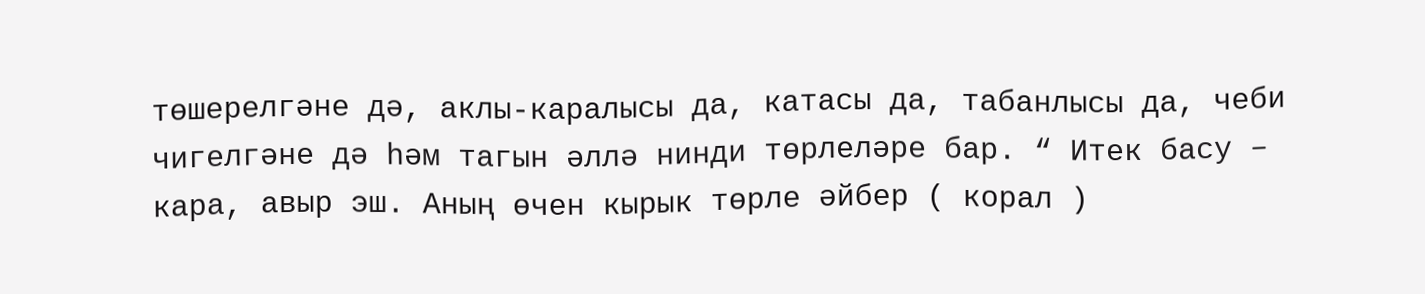төшерелгәне дә, аклы-каралысы да, катасы да, табанлысы да, чеби чигелгәне дә һәм тагын әллә нинди төрлеләре бар. “ Итек басу – кара, авыр эш. Аның өчен кырык төрле әйбер ( корал )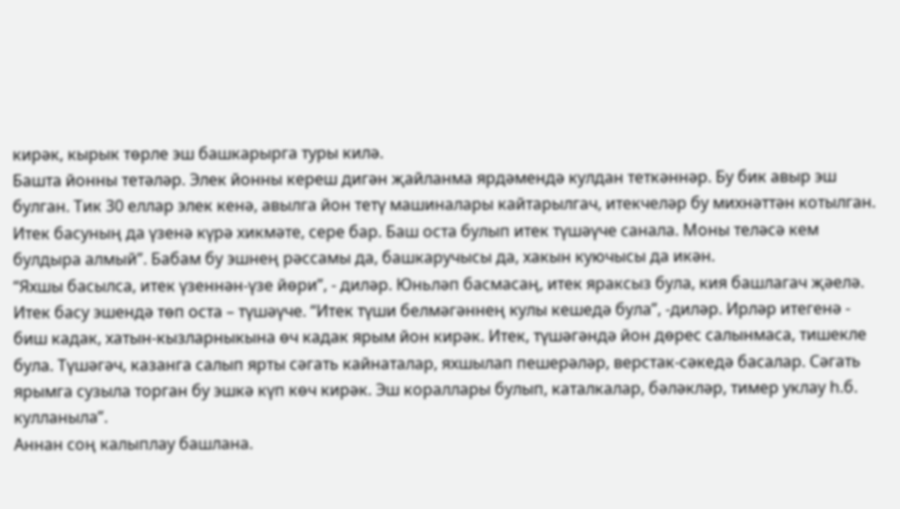кирәк, кырык төрле эш башкарырга туры килә.
Башта йонны тетәләр. Элек йонны кереш дигән җайланма ярдәмендә кулдан теткәннәр. Бу бик авыр эш булган. Тик 30 еллар элек кенә, авылга йон тетү машиналары кайтарылгач, итекчеләр бу михнәттән котылган. Итек басуның да үзенә күрә хикмәте, сере бар. Баш оста булып итек түшәүче санала. Моны теләсә кем булдыра алмый”. Бабам бу эшнең рәссамы да, башкаручысы да, хакын куючысы да икән.
“Яхшы басылса, итек үзеннән-үзе йөри”, - диләр. Юньләп басмасаң, итек яраксыз була, кия башлагач җәелә. Итек басу эшендә төп оста – түшәүче. “Итек түши белмәгәннең кулы кешедә була”, -диләр. Ирләр итегенә - биш кадак, хатын-кызларныкына өч кадак ярым йон кирәк. Итек, түшәгәндә йон дөрес салынмаса, тишекле була. Түшәгәч, казанга салып ярты сәгать кайнаталар, яхшылап пешерәләр, верстак-сәкедә басалар. Сәгать ярымга сузыла торган бу эшкә күп көч кирәк. Эш кораллары булып, каталкалар, бәләкләр, тимер уклау һ.б. кулланыла”.
Аннан соң калыплау башлана.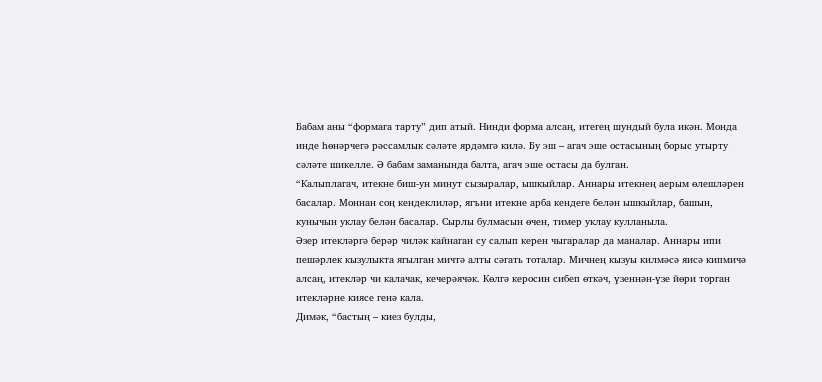Бабам аны “формага тарту” дип атый. Нинди форма алсаң, итегең шундый була икән. Монда инде һөнәрчегә рәссамлык сәләте ярдәмгә килә. Бу эш – агач эше остасының борыс утырту сәләте шикелле. Ә бабам заманында балта, агач эше остасы да булган.
“Калыплагач, итекне биш-ун минут сызыралар, ышкыйлар. Аннары итекнең аерым өлешләрен басалар. Моннан соң кендеклиләр, ягъни итекне арба кендеге белән ышкыйлар, башын, кунычын уклау белән басалар. Сырлы булмасын өчен, тимер уклау кулланыла.
Әзер итекләргә берәр чиләк кайнаган су салып керен чыгаралар да маналар. Аннары ипи пешәрлек кызулыкта ягылган мичтә алты сәгать тоталар. Мичнең кызуы килмәсә яисә кипмичә алсаң, итекләр чи калачак, кечерәячәк. Көлгә керосин сибеп өткәч, үзеннән-үзе йөри торган итекләрне киясе генә кала.
Димәк, “бастың – киез булды,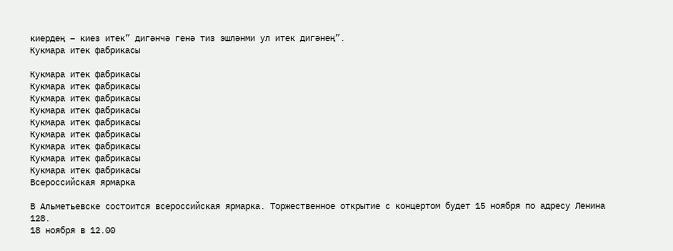киердең – киез итек” дигәнчә генә тиз эшләнми ул итек дигәнең”.
Кукмара итек фабрикасы

Кукмара итек фабрикасы
Кукмара итек фабрикасы
Кукмара итек фабрикасы
Кукмара итек фабрикасы
Кукмара итек фабрикасы
Кукмара итек фабрикасы
Кукмара итек фабрикасы
Кукмара итек фабрикасы
Кукмара итек фабрикасы
Всероссийская ярмарка

В Альметьевске состоится всероссийская ярмарка. Торжественное открытие с концертом будет 15 ноября по адресу Ленина 128.
18 ноября в 12.00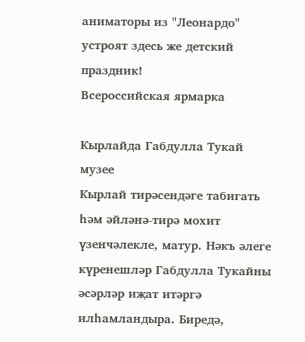аниматоры из "Леонардо" устроят здесь же детский праздник!
Всероссийская ярмарка

Кырлайда Габдулла Тукай музее
Кырлай тирәсендәге табигать һәм әйләнә-тирә мохит үзенчәлекле, матур. Нәкъ әлеге күренешләр Габдулла Тукайны әсәрләр иҗат итәргә илһамландыра. Биредә,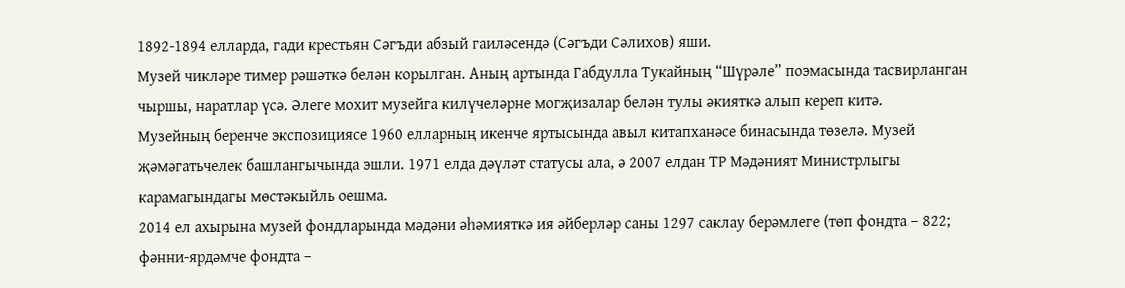1892-1894 елларда, гади крестьян Сәгъди абзый гаиләсендә (Сәгъди Сәлихов) яши.
Музей чикләре тимер рәшәткә белән корылган. Аның артында Габдулла Тукайның “Шүрәле” поэмасында тасвирланган чыршы, наратлар үсә. Әлеге мохит музейга килүчеләрне могҗизалар белән тулы әкияткә алып кереп китә.
Музейның беренче экспозициясе 1960 елларның икенче яртысында авыл китапханәсе бинасында төзелә. Музей җәмәгатьчелек башлангычында эшли. 1971 елда дәүләт статусы ала, ә 2007 елдан ТР Мәдәният Министрлыгы карамагындагы мөстәкыйль оешма.
2014 ел ахырына музей фондларында мәдәни әһәмияткә ия әйберләр саны 1297 саклау берәмлеге (төп фондта – 822; фәнни-ярдәмче фондта –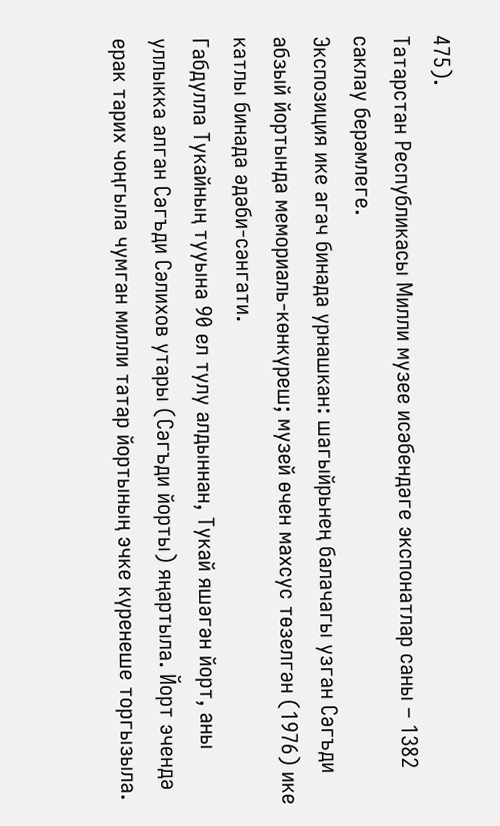475).
Татарстан Республикасы Милли музее исәбендәге экспонатлар саны – 1382 саклау берәмлеге.
Экспозиция ике агач бинада урнашкан: шагыйрьнең балачагы узган Сәгъди абзый йортында мемориаль-көнкүреш; музей өчен махсус төзелгән (1976) ике катлы бинада әдәби-сәнгати.
Габдулла Тукайның тууына 90 ел тулу алдыннан, Тукай яшәгән йорт, аны уллыкка алган Сәгъди Сәлихов утары (Сәгъди йорты) яңартыла. Йорт эчендә ерак тарих чоңгыла чумган милли татар йортының эчке күренеше торгызыла.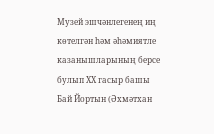Музей эшчәнлегенең иң көтелгән һәм әһәмиятле казанышларының берсе булып ХХ гасыр башы Бай Йортын (Әхмәтхан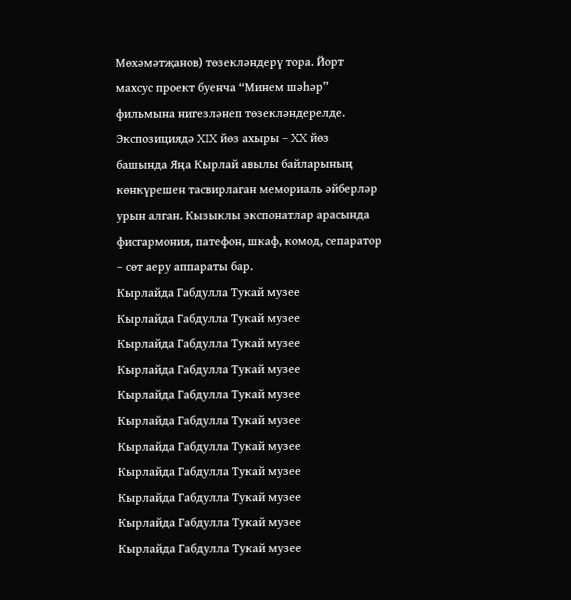Мөхәмәтҗанов) төзекләндерү тора. Йорт махсус проект буенча “Минем шәһәр” фильмына нигезләнеп төзекләндерелде.
Экспозициядә XIX йөз ахыры – XX йөз башында Яңа Кырлай авылы байларының көнкүрешен тасвирлаган мемориаль әйберләр урын алган. Кызыклы экспонатлар арасында фисгармония, патефон, шкаф, комод, сепаратор – сөт аеру аппараты бар.
Кырлайда Габдулла Тукай музее
Кырлайда Габдулла Тукай музее
Кырлайда Габдулла Тукай музее
Кырлайда Габдулла Тукай музее
Кырлайда Габдулла Тукай музее
Кырлайда Габдулла Тукай музее
Кырлайда Габдулла Тукай музее
Кырлайда Габдулла Тукай музее
Кырлайда Габдулла Тукай музее
Кырлайда Габдулла Тукай музее
Кырлайда Габдулла Тукай музее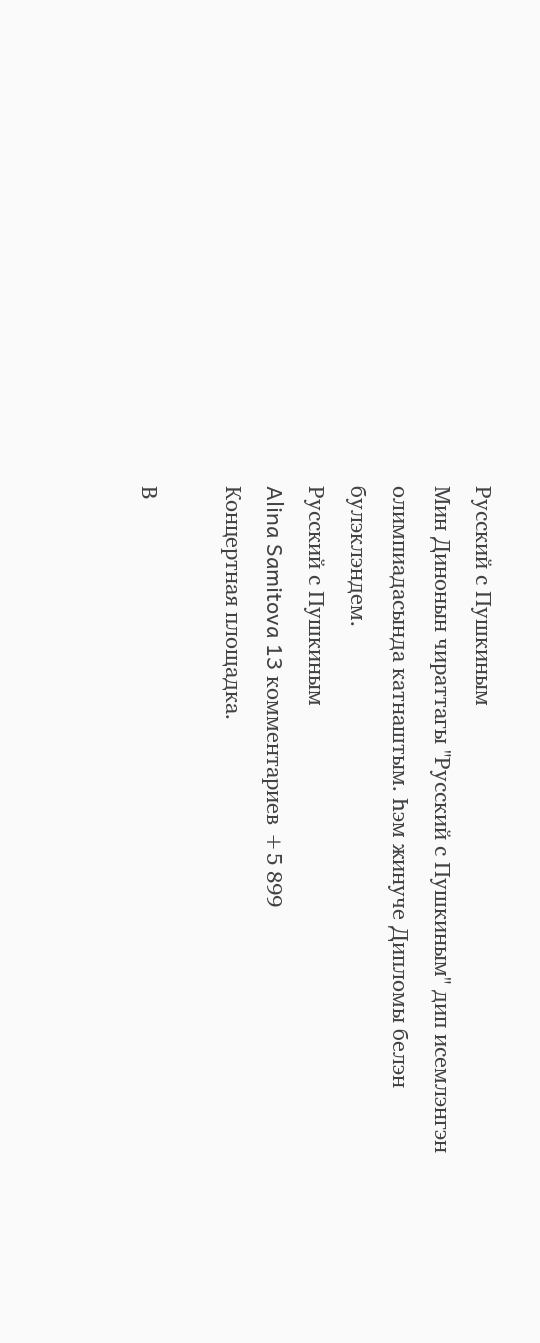Русский с Пушкиным
Мин Динонын чираттагы "Русский с Пушкиным" дип исемлэнгэн олимпиадасында катнаштым. Һэм жинуче Дипломы белэн булэклэндем.
Русский с Пушкиным
Alina Samitova 13 комментариев +5 899
Концертная площадка.

В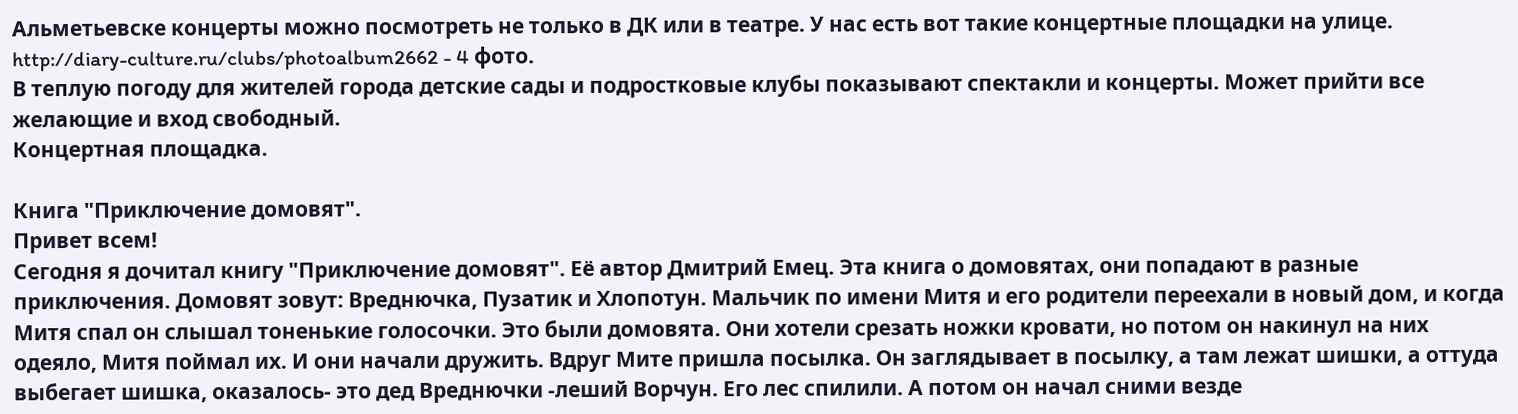Альметьевске концерты можно посмотреть не только в ДК или в театре. У нас есть вот такие концертные площадки на улице.
http://diary-culture.ru/clubs/photoalbum2662 - 4 фото.
В теплую погоду для жителей города детские сады и подростковые клубы показывают спектакли и концерты. Может прийти все желающие и вход свободный.
Концертная площадка.

Книга "Приключение домовят".
Привет всем!
Сегодня я дочитал книгу "Приключение домовят". Её автор Дмитрий Емец. Эта книга о домовятах, они попадают в разные приключения. Домовят зовут: Вреднючка, Пузатик и Хлопотун. Мальчик по имени Митя и его родители переехали в новый дом, и когда Митя спал он слышал тоненькие голосочки. Это были домовята. Они хотели срезать ножки кровати, но потом он накинул на них одеяло, Митя поймал их. И они начали дружить. Вдруг Мите пришла посылка. Он заглядывает в посылку, а там лежат шишки, а оттуда выбегает шишка, оказалось- это дед Вреднючки -леший Ворчун. Его лес спилили. А потом он начал сними везде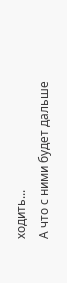ходить...
А что с ними будет дальше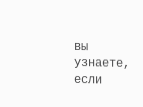вы узнаете, если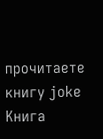прочитаете книгу joke
Книга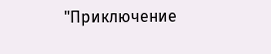"Приключение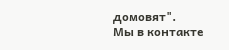домовят".
Мы в контакте